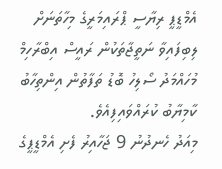އެމްޑީޕީ ރިޔާސީ ޕްރައިމަރީގެ މިހާތަނަށް ލިބިފައިވާ ނަތީޖާތަކުން ރައީސް އިބްރާހިމް މުހައްމަދު ސޯލިހު ބޮޑު ތަފާތުން އިންތިހާބު ކާމިޔާބު ކުރައްވައިފިއެވެ.
މިއަދު ހެނދުނު 9 ޖަހާއިރު ފެށި އެމްޑީޕީގެ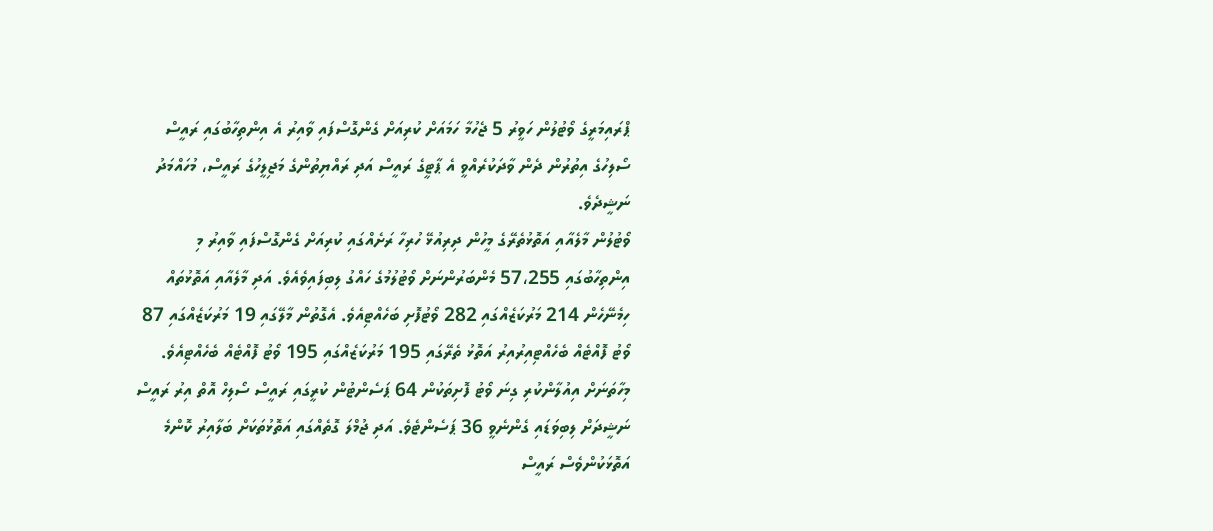ޕްރައިމަރީގެ ވޯޓުލުން ހަވީރު 5 ޖެހުމާ ހަމައަށް ކުރިއަށް ގެންގޮސްފައި ވާއިރު އެ އިންތިހާބުގައި ރައީސް ސޯލިހުގެ އިތުރުން ދެން ވާދަކުރެއްވީ އެ ޕާޓީގެ ރައީސް އަދި ރައްޔިތުންގެ މަޖިލީހުގެ ރައީސް، މުހައްމަދު ނަޝީދެވެ.
ވޯޓުލުން މާލެއާއި އަތޮޅުތެރޭގެ މީހުން ދިރިއުޅޭ ހުރިހާ ރަށެއްގައި ކުރިއަށް ގެންގޮސްފައި ވާއިރު މި އިންތިހާބުގައި 57،255 މެންބަރުންނަށް ވޯޓުލުމުގެ ހައްގު ލިބިފައިވެއެވެ. އަދި މާލެއާއި އަތޮޅުތައް ހިމެނޭހެން 214 މަރުކަޒެއްގައި 282 ވޯޓުފޮށި ބަހެއްޓިއެވެ. އެގޮތުން މާލޭގައި 19 މަރުކަޒެއްގައި 87 ވޯޓު ފޮއްޓެއް ބެހެއްޓިއިރުއިރު އަތޮޅު ތެރޭގައި 195 މަރުކަޒެއްގައި 195 ވޯޓު ފޮއްޓެއް ބެހެއްޓިއެވެ.
މިހާތަނަށް އިއުލާންކުރި ގިނަ ވޯޓު ފޮށިތަކުން 64 ޕަސެންޓުން ކުރީގައި ރައީސް ސޯލިހް އޮތް އިރު ރައީސް ނަޝީދަށް ލިބިވަޑައި ގެންނެވީ 36 ޕަސެންޓެވެ. އަދި ޖުމްލަ ގޮތެއްގައި އަތޮޅުތަކަށް ބަލާއިރު ކޮންމެ އަތޮޅަކުންވެސް ރައީސް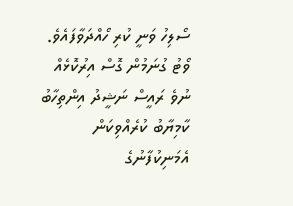ސޯލިހު ވަނީ ކުރި ހޯއްދަވާފައެވެ.
ވޯޓު ގުނަމުން ގޮސް އިރުކޮޅެއް ނުވެ ރައީސް ނަޝީދު އިންތިހާބު ކާމިޔާބު ކުރެއްވިކަން އެމަނިކުފާނުގެ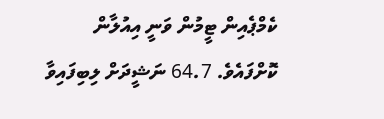ކެމްޕެއިން ޓީމުން ވަނީ އިއުލާން ކޮށްފައެވެ. 64.7 ނަޝީދަށް ލިބިފައިވާ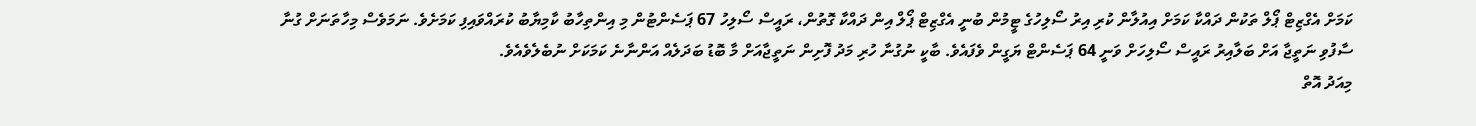ކަމަށް އެގްޒިޓް ޕޯލް ތަކުން ދައްކާ ކަމަށް އިއުލާން ކުރި އިރު ސޯލިހުގެ ޓީމުން ބުނީ އެގްޒިޓް ޕޯލް އިން ދައްކާ ގޮތުން، ރައީސް ސޯލިހު 67 ޕަސެންޓުން މި އިންތިހާބު ކާމިޔާބު ކުރައްވައިފި ކަމަށެވެ. ނަމަވެސް މިހާތަނަށް ގުނާ ސާފުވި ނަތީޖާ އަށް ބަލާއިރު ރައީސް ސޯލިހަށް ވަނީ 64 ޕަސެންޓް ޔަގީން ވެފައެވެ. ބާކީ ނުގުނާ ހުރި މަދު ފޮށިން ނަތީޖާއަށް މާ ބޮޑު ބަދަލެއް އަންނާނެ ކަމަކަށް ނުބެލެވެއެވެ.
މިއަދު އޮތް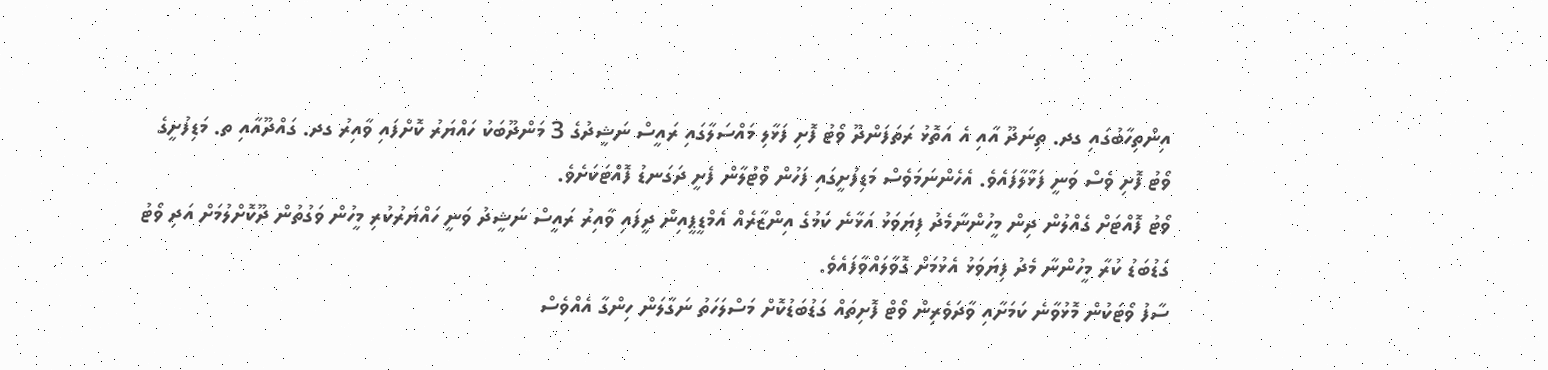އިންތިހާބުގައި ގދ. ތިނަދޫ އާއި އެ އަތޮޅު ރަތަފަންދޫ ވޯޓު ފޮށި ފަޅާލި މައްސަލާގައި ރައީސް ނަޝީދުގެ 3 މަންދޫބަކު ހައްޔަރު ކޮށްފައި ވާއިރު ގދ. ގައްދޫއާއި ތ. މަޑިފުށީގެ ވޯޓު ފޮށި ވެސް ވަނީ ފަޅާލާފައެވެ. އެހެންނަމަވެސް މަޑިފުށީގައި ފަހުން ވޯޓުލާން ފެށީ ދަގަނޑު ފޮއްޓަކަށެވެ.
ވޯޓު ފޮއްޓަށް ގެއްލުން ދިން މީހުންނާމެދު ފިޔަވަޅު އަޅާނެ ކަމުގެ އިންޒާރެއް އެމްޑީޕީއިން ދީފައި ވާއިރު ރައީސް ނަޝީދު ވަނީ ހައްޔަރުކުރި މީހުން ވަގުތުން ދޫކޮށްލުމަށް އަދި ވޯޓު ގަޑުބަޑު ކުރާ މީހުންނާ މެދު ފިޔަވަޅު އެޅުމަށް ގޮވާލައްވާފައެވެ.
ސާފު ވޯޓަކުން މޮޅުވާނެ ކަމަށާއި ވާދަވެރިން ވޯޓް ފޮށިތައް ގަޑުބަޑުކޮށް މަސްލަހަތު ނަގާލަން ހިންގާ އެއްވެސް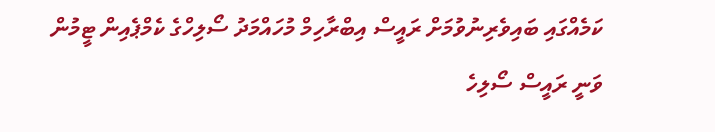ކަމެއްގައި ބައިވެރިނުވުމަށް ރައީސް އިބްރާހިމް މުހައްމަދު ސޯލިހްގެ ކެމްޕެއިން ޓީމުން ވަނީ ރައީސް ސޯލިހެ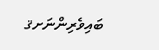ބައިވެރިންނަށޤ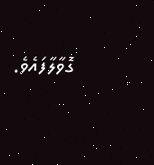ގޮވާލާފައެވެ.